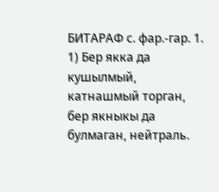БИТАРАФ с. фар.-гар. 1. 1) Бер якка да кушылмый, катнашмый торган, бер якныкы да булмаган, нейтраль.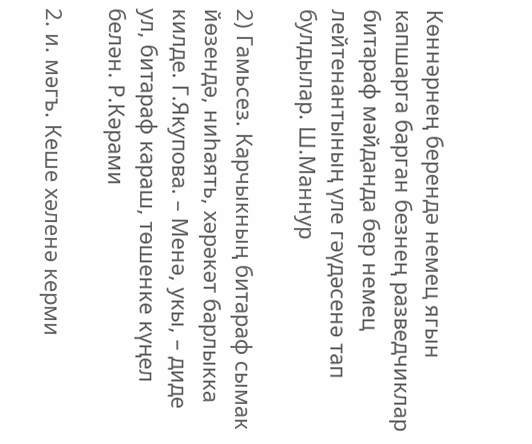Көннәрнең берендә немец ягын капшарга барган безнең разведчиклар битараф мәйданда бер немец лейтенантының үле гәүдәсенә тап булдылар. Ш.Маннур

2) Гамьсез. Карчыкның битараф сымак йөзендә, ниһаять, хәрәкәт барлыкка килде. Г.Якупова. – Менә, укы, – диде ул, битараф караш, төшенке күңел белән. Р.Кәрами

2. и. мәгъ. Кеше хәленә керми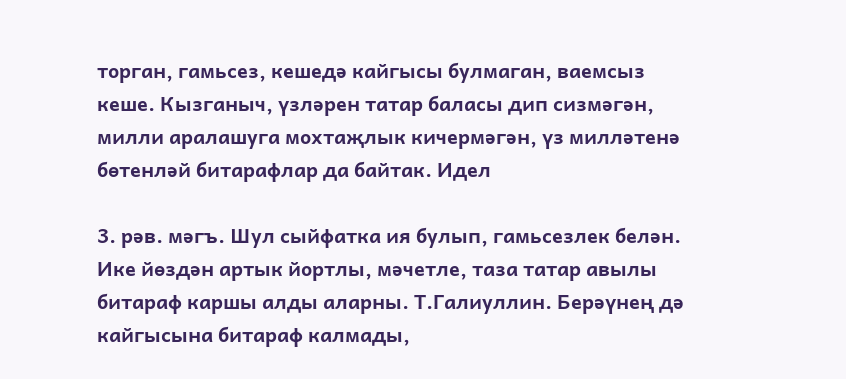торган, гамьсез, кешедә кайгысы булмаган, ваемсыз кеше. Кызганыч, үзләрен татар баласы дип сизмәгән, милли аралашуга мохтаҗлык кичермәгән, үз милләтенә бөтенләй битарафлар да байтак. Идел

3. рәв. мәгъ. Шул сыйфатка ия булып, гамьсезлек белән. Ике йөздән артык йортлы, мәчетле, таза татар авылы битараф каршы алды аларны. Т.Галиуллин. Берәүнең дә кайгысына битараф калмады,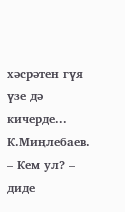хәсрәтен гүя үзе дә кичерде... К.Миңлебаев. – Кем ул? – диде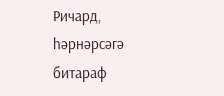Ричард, һәрнәрсәгә битараф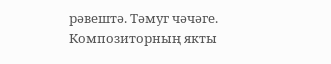рәвештә. Тәмуг чәчәге. Композиторның якты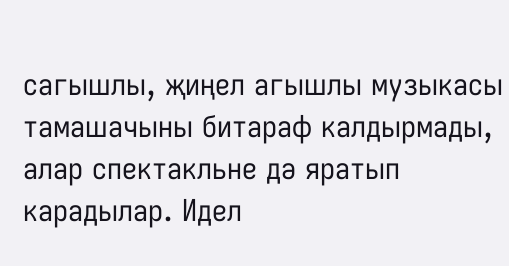сагышлы, җиңел агышлы музыкасы тамашачыны битараф калдырмады, алар спектакльне дә яратып карадылар. Идел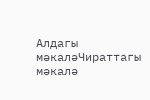Алдагы мәкаләЧираттагы мәкалә